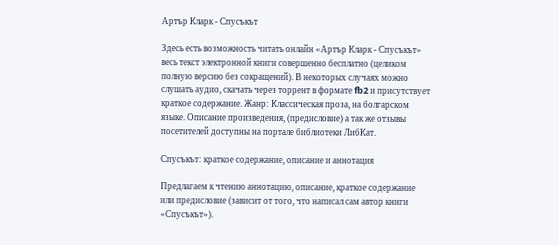Артър Кларк - Спусъкът

Здесь есть возможность читать онлайн «Артър Кларк - Спусъкът» весь текст электронной книги совершенно бесплатно (целиком полную версию без сокращений). В некоторых случаях можно слушать аудио, скачать через торрент в формате fb2 и присутствует краткое содержание. Жанр: Классическая проза, на болгарском языке. Описание произведения, (предисловие) а так же отзывы посетителей доступны на портале библиотеки ЛибКат.

Спусъкът: краткое содержание, описание и аннотация

Предлагаем к чтению аннотацию, описание, краткое содержание или предисловие (зависит от того, что написал сам автор книги «Спусъкът»).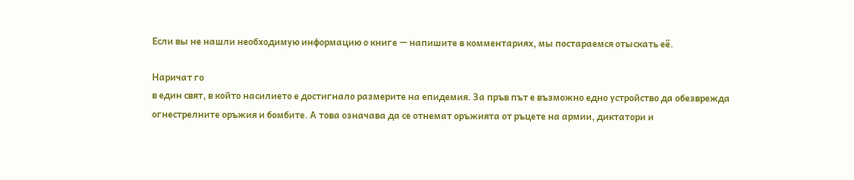Если вы не нашли необходимую информацию о книге — напишите в комментариях, мы постараемся отыскать её.

Наричат го
в един свят, в който насилието е достигнало размерите на епидемия. За пръв път е възможно едно устройство да обезврежда огнестрелните оръжия и бомбите. А това означава да се отнемат оръжията от ръцете на армии, диктатори и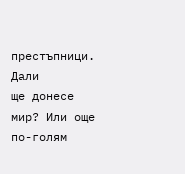престъпници. Дали
ще донесе мир? Или още по-голям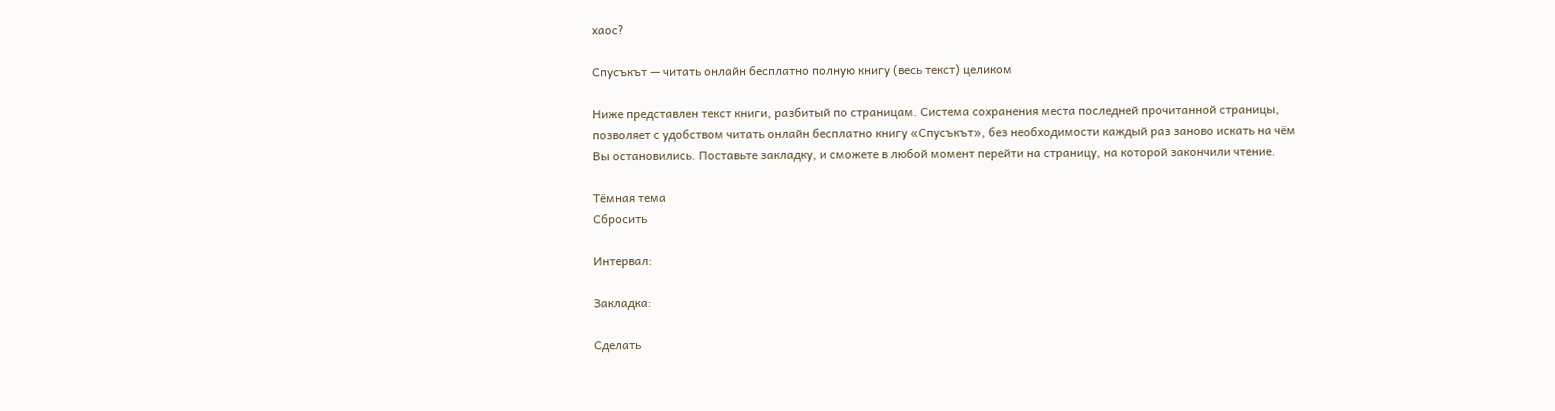хаос?

Спусъкът — читать онлайн бесплатно полную книгу (весь текст) целиком

Ниже представлен текст книги, разбитый по страницам. Система сохранения места последней прочитанной страницы, позволяет с удобством читать онлайн бесплатно книгу «Спусъкът», без необходимости каждый раз заново искать на чём Вы остановились. Поставьте закладку, и сможете в любой момент перейти на страницу, на которой закончили чтение.

Тёмная тема
Сбросить

Интервал:

Закладка:

Сделать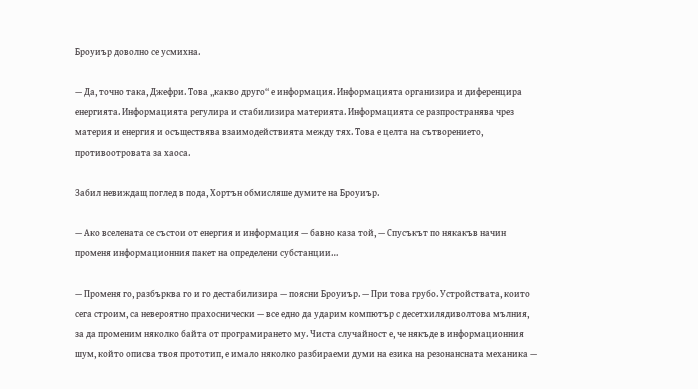Броуиър доволно се усмихна.

— Да, точно така, Джефри. Това „какво друго“ е информация. Информацията организира и диференцира енергията. Информацията регулира и стабилизира материята. Информацията се разпространява чрез материя и енергия и осъществява взаимодействията между тях. Това е целта на сътворението, противоотровата за хаоса.

Забил невиждащ поглед в пода, Хортън обмисляше думите на Броуиър.

— Ако вселената се състои от енергия и информация — бавно каза той, — Спусъкът по някакъв начин променя информационния пакет на определени субстанции…

— Променя го, разбърква го и го дестабилизира — поясни Броуиър. — При това грубо. Устройствата, които сега строим, са невероятно прахоснически — все едно да ударим компютър с десетхилядиволтова мълния, за да променим няколко байта от програмирането му. Чиста случайност е, че някъде в информационния шум, който описва твоя прототип, е имало няколко разбираеми думи на езика на резонансната механика —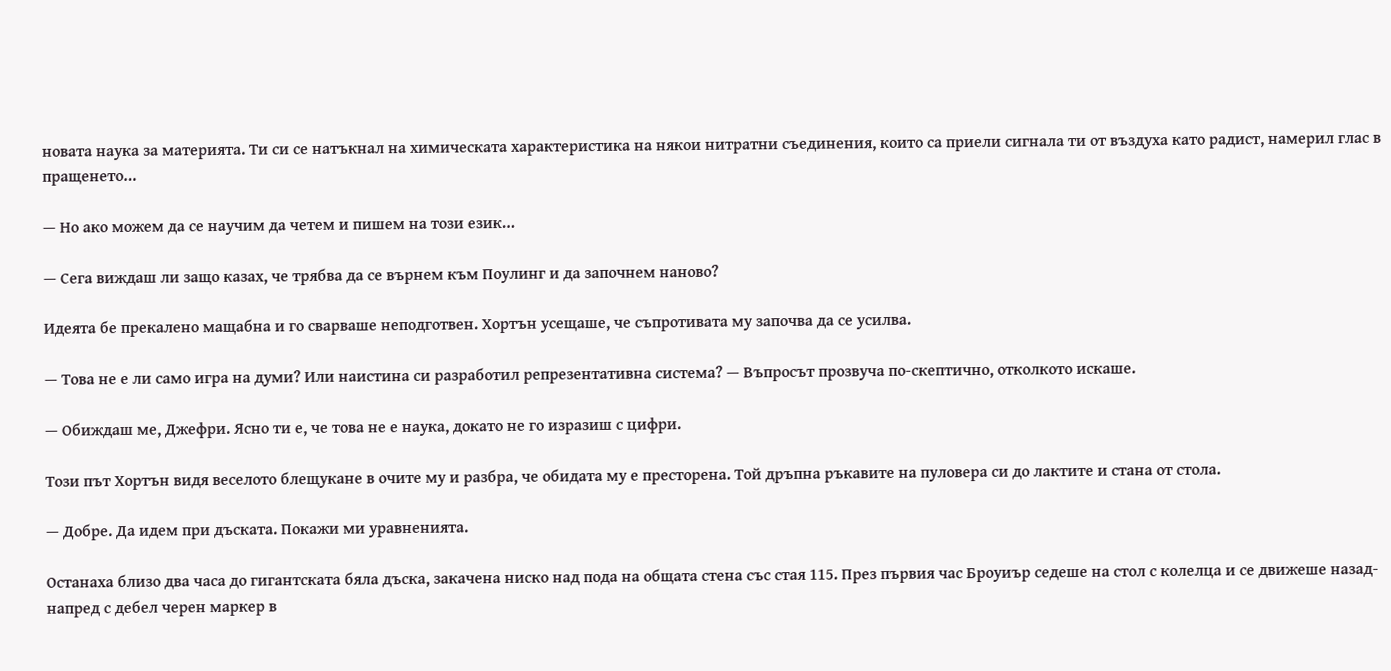новата наука за материята. Ти си се натъкнал на химическата характеристика на някои нитратни съединения, които са приели сигнала ти от въздуха като радист, намерил глас в пращенето…

— Но ако можем да се научим да четем и пишем на този език…

— Сега виждаш ли защо казах, че трябва да се върнем към Поулинг и да започнем наново?

Идеята бе прекалено мащабна и го сварваше неподготвен. Хортън усещаше, че съпротивата му започва да се усилва.

— Това не е ли само игра на думи? Или наистина си разработил репрезентативна система? — Въпросът прозвуча по-скептично, отколкото искаше.

— Обиждаш ме, Джефри. Ясно ти е, че това не е наука, докато не го изразиш с цифри.

Този път Хортън видя веселото блещукане в очите му и разбра, че обидата му е престорена. Той дръпна ръкавите на пуловера си до лактите и стана от стола.

— Добре. Да идем при дъската. Покажи ми уравненията.

Останаха близо два часа до гигантската бяла дъска, закачена ниско над пода на общата стена със стая 115. През първия час Броуиър седеше на стол с колелца и се движеше назад-напред с дебел черен маркер в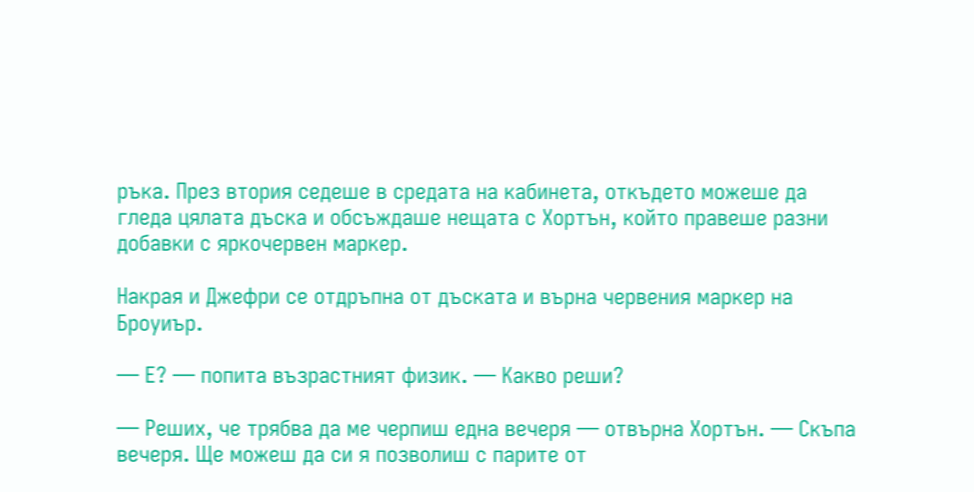ръка. През втория седеше в средата на кабинета, откъдето можеше да гледа цялата дъска и обсъждаше нещата с Хортън, който правеше разни добавки с яркочервен маркер.

Накрая и Джефри се отдръпна от дъската и върна червения маркер на Броуиър.

— Е? — попита възрастният физик. — Какво реши?

— Реших, че трябва да ме черпиш една вечеря — отвърна Хортън. — Скъпа вечеря. Ще можеш да си я позволиш с парите от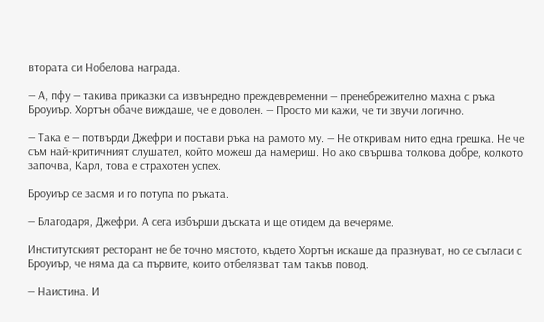втората си Нобелова награда.

— А, пфу — такива приказки са извънредно преждевременни — пренебрежително махна с ръка Броуиър. Хортън обаче виждаше, че е доволен. — Просто ми кажи, че ти звучи логично.

— Така е — потвърди Джефри и постави ръка на рамото му. — Не откривам нито една грешка. Не че съм най-критичният слушател, който можеш да намериш. Но ако свършва толкова добре, колкото започва, Карл, това е страхотен успех.

Броуиър се засмя и го потупа по ръката.

— Благодаря, Джефри. А сега избърши дъската и ще отидем да вечеряме.

Институтският ресторант не бе точно мястото, където Хортън искаше да празнуват, но се съгласи с Броуиър, че няма да са първите, които отбелязват там такъв повод.

— Наистина. И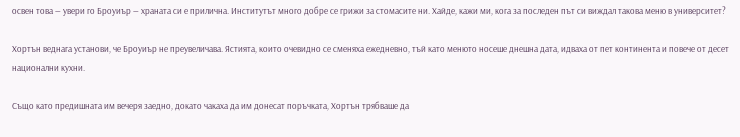освен това — увери го Броуиър — храната си е прилична. Институтът много добре се грижи за стомасите ни. Хайде, кажи ми, кога за последен път си виждал такова меню в университет?

Хортън веднага установи, че Броуиър не преувеличава. Ястията, които очевидно се сменяха ежедневно, тъй като менюто носеше днешна дата, идваха от пет континента и повече от десет национални кухни.

Също като предишната им вечеря заедно, докато чакаха да им донесат поръчката, Хортън трябваше да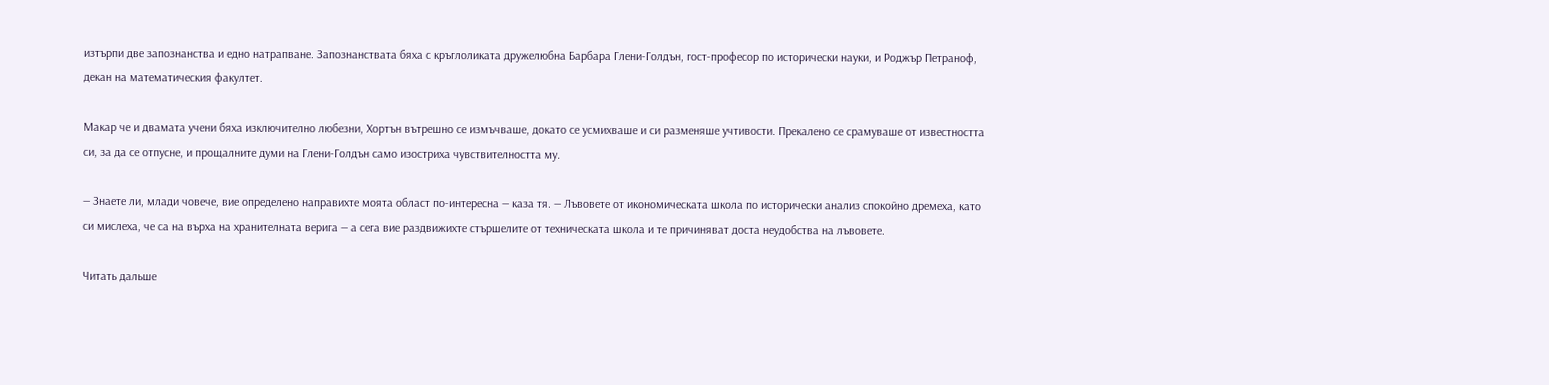изтърпи две запознанства и едно натрапване. Запознанствата бяха с кръглоликата дружелюбна Барбара Глени-Голдън, гост-професор по исторически науки, и Роджър Петраноф, декан на математическия факултет.

Макар че и двамата учени бяха изключително любезни, Хортън вътрешно се измъчваше, докато се усмихваше и си разменяше учтивости. Прекалено се срамуваше от известността си, за да се отпусне, и прощалните думи на Глени-Голдън само изостриха чувствителността му.

— Знаете ли, млади човече, вие определено направихте моята област по-интересна — каза тя. — Лъвовете от икономическата школа по исторически анализ спокойно дремеха, като си мислеха, че са на върха на хранителната верига — а сега вие раздвижихте стършелите от техническата школа и те причиняват доста неудобства на лъвовете.

Читать дальше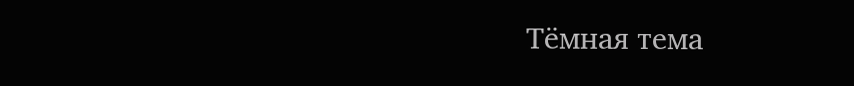Тёмная тема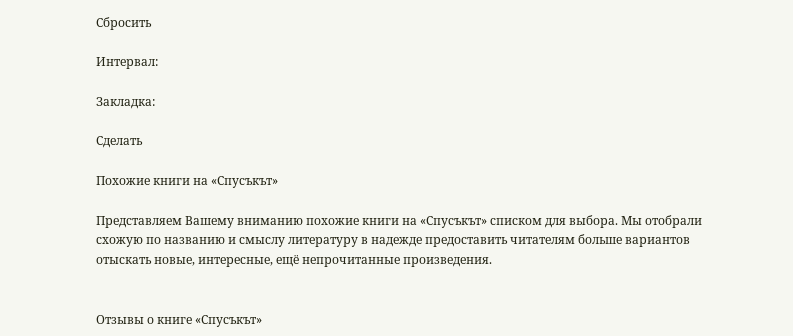Сбросить

Интервал:

Закладка:

Сделать

Похожие книги на «Спусъкът»

Представляем Вашему вниманию похожие книги на «Спусъкът» списком для выбора. Мы отобрали схожую по названию и смыслу литературу в надежде предоставить читателям больше вариантов отыскать новые, интересные, ещё непрочитанные произведения.


Отзывы о книге «Спусъкът»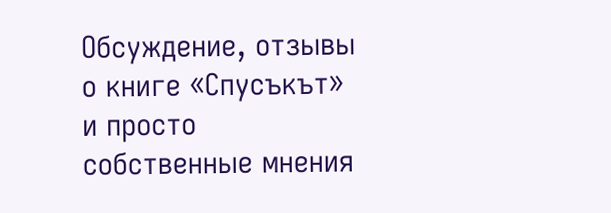Обсуждение, отзывы о книге «Спусъкът» и просто собственные мнения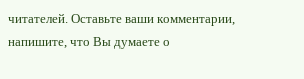читателей. Оставьте ваши комментарии, напишите, что Вы думаете о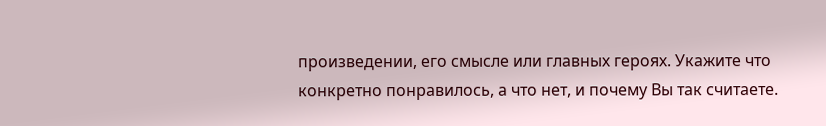произведении, его смысле или главных героях. Укажите что конкретно понравилось, а что нет, и почему Вы так считаете.